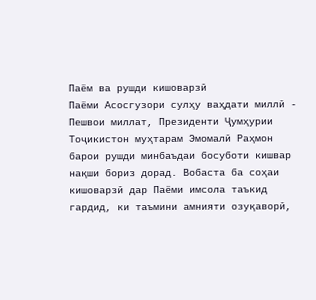Паём ва рушди кишоварзӣ
Паёми Асосгузори сулҳу ваҳдати миллӣ - Пешвои миллат, Президенти Ҷумҳурии Тоҷикистон муҳтарам Эмомалӣ Раҳмон барои рушди минбаъдаи босуботи кишвар нақши бориз дорад. Вобаста ба соҳаи кишоварзӣ дар Паёми имсола таъкид гардид, ки таъмини амнияти озуқаворӣ,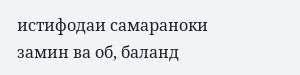истифодаи самараноки замин ва об, баланд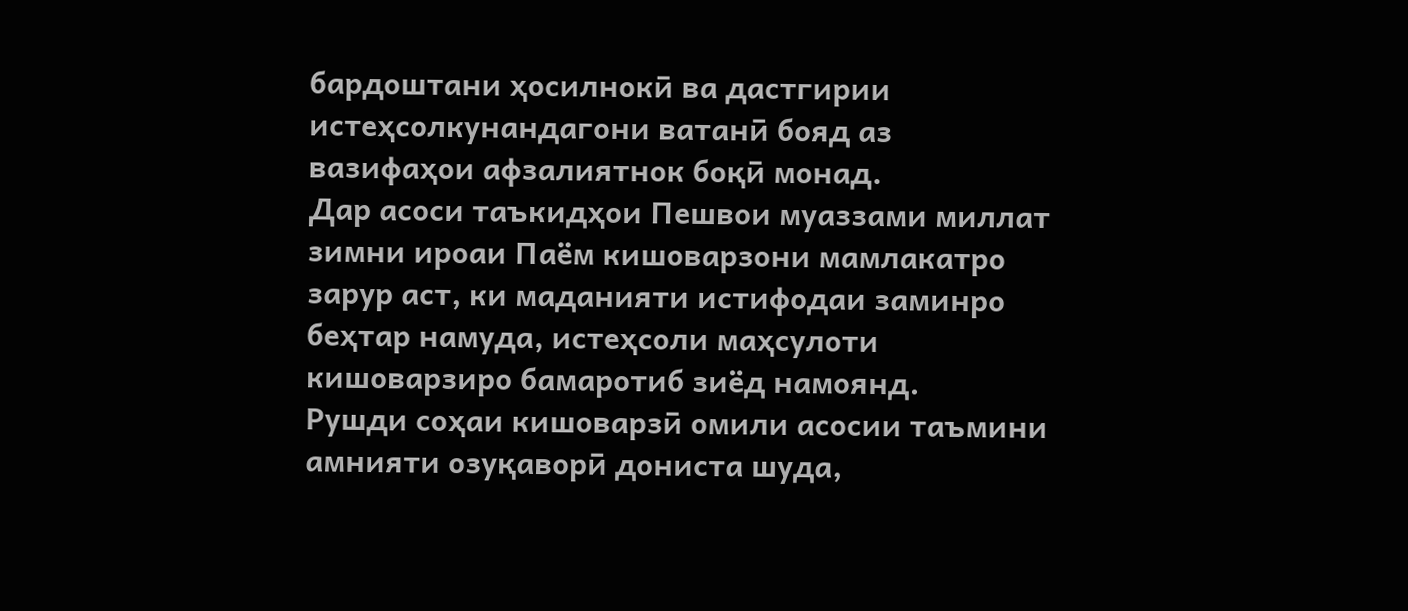бардоштани ҳосилнокӣ ва дастгирии истеҳсолкунандагони ватанӣ бояд аз вазифаҳои афзалиятнок боқӣ монад.
Дар асоси таъкидҳои Пешвои муаззами миллат зимни ироаи Паём кишоварзони мамлакатро зарур аст, ки маданияти истифодаи заминро беҳтар намуда, истеҳсоли маҳсулоти кишоварзиро бамаротиб зиёд намоянд.
Рушди соҳаи кишоварзӣ омили асосии таъмини амнияти озуқаворӣ дониста шуда,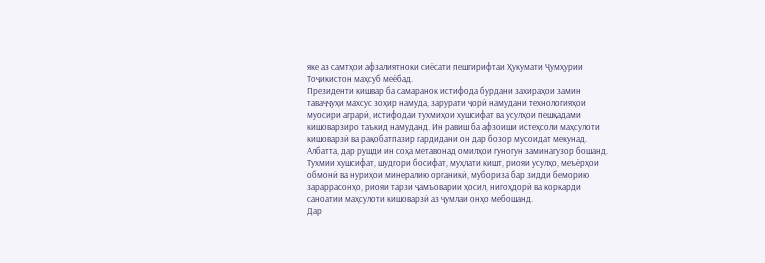яке аз самтҳои афзалиятноки сиёсати пешгирифтаи Ҳукумати Ҷумҳурии Тоҷикистон маҳсуб меёбад.
Президенти кишвар ба самаранок истифода бурдани захираҳои замин таваҷҷуҳи махсус зоҳир намуда, зарурати ҷорӣ намудани технологияҳои муосири аграрӣ, истифодаи тухмиҳои хушсифат ва усулҳои пешқадами кишоварзиро таъкид намуданд. Ин равиш ба афзоиши истеҳсоли маҳсулоти кишоварзӣ ва рақобатпазир гардидани он дар бозор мусоидат мекунад. Албатта, дар рушди ин соҳа метавонад омилҳои гуногун заминагузор бошанд. Тухмии хушсифат, шудгори босифат, муҳлати кишт, риояи усулҳо, меъёрҳои обмонӣ ва нуриҳои минералию органикӣ, мубориза бар зидди беморию зараррасонҳо, риояи тарзи ҷамъоварии ҳосил, нигоҳдорӣ ва коркарди саноатии маҳсулоти кишоварзӣ аз ҷумлаи онҳо мебошанд.
Дар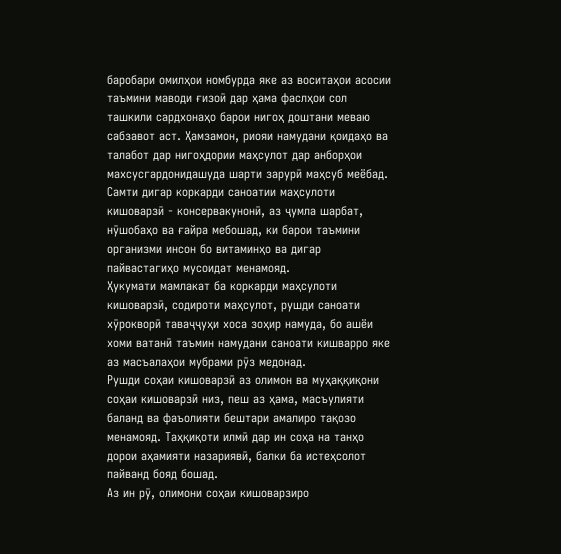баробари омилҳои номбурда яке аз воситаҳои асосии таъмини маводи ғизоӣ дар ҳама фаслҳои сол ташкили сардхонаҳо барои нигоҳ доштани меваю сабзавот аст. Ҳамзамон, риояи намудани қоидаҳо ва талабот дар нигоҳдории маҳсулот дар анборҳои махсусгардонидашуда шарти зарурӣ маҳсуб меёбад. Самти дигар коркарди саноатии маҳсулоти кишоварзӣ - консервакунонӣ, аз ҷумла шарбат, нӯшобаҳо ва ғайра мебошад, ки барои таъмини организми инсон бо витаминҳо ва дигар пайвастагиҳо мусоидат менамояд.
Ҳукумати мамлакат ба коркарди маҳсулоти кишоварзӣ, содироти маҳсулот, рушди саноати хӯрокворӣ таваҷҷуҳи хоса зоҳир намуда, бо ашёи хоми ватанӣ таъмин намудани саноати кишварро яке аз масъалаҳои мубрами рӯз медонад.
Рушди соҳаи кишоварзӣ аз олимон ва муҳаққиқони соҳаи кишоварзӣ низ, пеш аз ҳама, масъулияти баланд ва фаъолияти бештари амалиро тақозо менамояд. Таҳқиқоти илмӣ дар ин соҳа на танҳо дорои аҳамияти назариявӣ, балки ба истеҳсолот пайванд бояд бошад.
Аз ин рӯ, олимони соҳаи кишоварзиро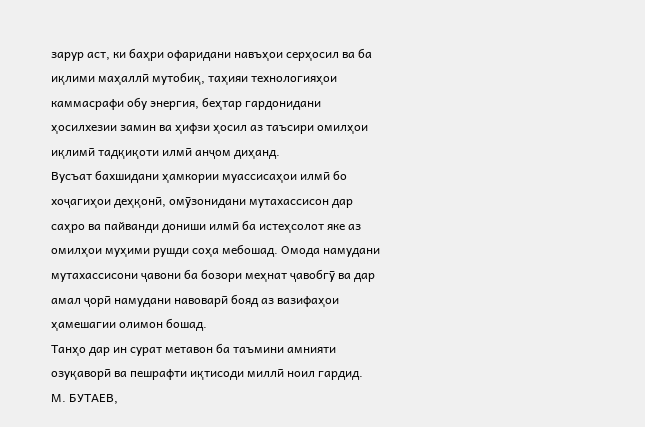зарур аст, ки баҳри офаридани навъҳои серҳосил ва ба иқлими маҳаллӣ мутобиқ, таҳияи технологияҳои каммасрафи обу энергия, беҳтар гардонидани ҳосилхезии замин ва ҳифзи ҳосил аз таъсири омилҳои иқлимӣ тадқиқоти илмӣ анҷом диҳанд.
Вусъат бахшидани ҳамкории муассисаҳои илмӣ бо хоҷагиҳои деҳқонӣ, омӯзонидани мутахассисон дар саҳро ва пайванди дониши илмӣ ба истеҳсолот яке аз омилҳои муҳими рушди соҳа мебошад. Омода намудани мутахассисони ҷавони ба бозори меҳнат ҷавобгӯ ва дар амал ҷорӣ намудани навоварӣ бояд аз вазифаҳои ҳамешагии олимон бошад.
Танҳо дар ин сурат метавон ба таъмини амнияти озуқаворӣ ва пешрафти иқтисоди миллӣ ноил гардид.
М. БУТАЕВ,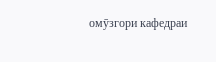омӯзгори кафедраи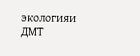экологияи ДМТ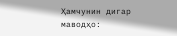Ҳамчунин дигар маводҳо: